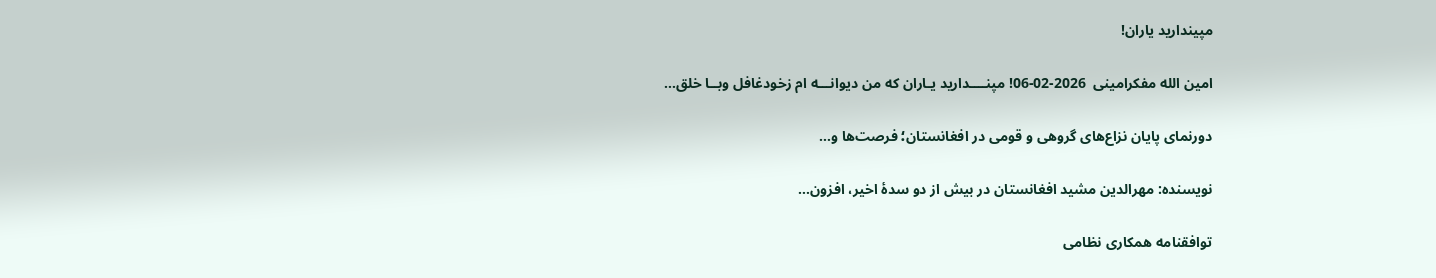مپیندارید یاران!

امین الله مفکرامینی  2026-02-06! مپنــــدارید یـاران که من دیوانـــه ام زخودغافل وبــا خلق…

دورنمای پایان نزاع‌های گروهی و قومی در افغانستان؛ فرصت‌ها و…

نویسنده: مهرالدین مشید افغانستان در بیش از دو سدهٔ اخیر، افزون…

توافقنامه همکاری نظامی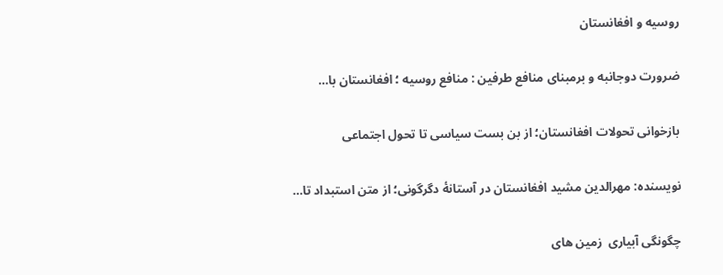روسیه و افغانستان

ضرورت دوجانبه و برمبنای منافع طرفین : منافع روسیه ؛ افغانستان با…

بازخوانی تحولات افغانستان؛ از بن بست سیاسی تا تحول اجتماعی

نویسنده: مهرالدین مشید افغانستان در آستانهٔ دگرگونی؛ از متن استبداد تا…

چگونگی آبیاری  زمین های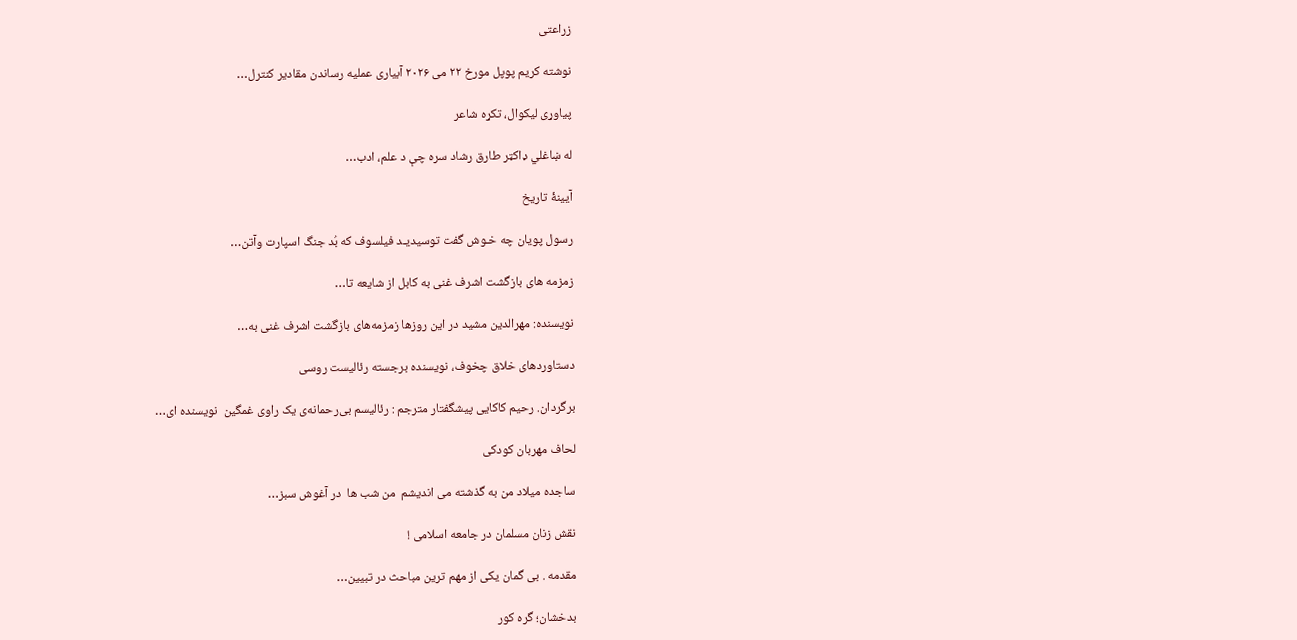زراعتی

نوشته کریم پوپل مورخ ۲۲ می ۲۰۲۶ آبیاری عملیه رساندن مقادیر کنترل…

پیاوړی لیکوال، تکړه شاعر

له ښاغلي ډاکټر طارق رشاد سره چې د علم، ادب…

آیینۀ تاریخ

رسول پویان چه خـوش گفت توسیدیـد فیلسوف که بُد جنگ اسپارت وآتن…

زمزمه های بازگشت اشرف غنی به کابل از شایعه تا…

نویسنده: مهرالدین مشید در این روزها زمزمه‌های بازگشت اشرف غنی به…

دستاوردهای خلاق چخوف، نویسنده برجسته رئالیست روسی

برگردان. رحیم کاکایی پیشگفتار مترجم : رئالیسم بی‌رحمانه‌ی یک راوی غمگین  نویسنده ای…

لحاف مهربان کودکی

ساجده میلاد من به گذشته می اندیشم  من شب ها  در آغوش سبز…

نقش زنان مسلمان در جامعه اسلامی !

مقدمه . بی گمان یکی از مهم ترین مباحث در تبیین…

بدخشان؛ گره کور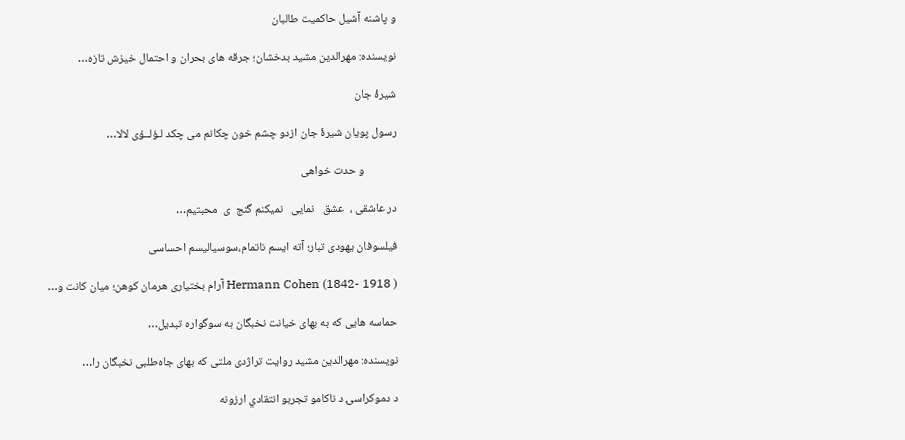و پاشنه آشیل حاکمیت طالبان

نویسنده: مهرالدین مشید بدخشان؛ جرقه های بحران و احتمال خیزش تازه…

شیرۀ جان

رسول پویان شیرۀ جان ازدو چشم خون چکانم می چکد لـؤلــؤی لالا…

            و حدت خواهی

در عاشقی ،  عشق   نمایی   نمیکنم گنج  ی  محبتیم…

فیلسوفان یهودی تبار؛ آته ایسم ناتمام،سوسیالیسم احساسی

Hermann Cohen (1842- 1918 ) آرام بختیاری هرمان کوهن؛ میان کانت و…

حماسه هایی که به بهای خیانت نخبگان به سوگواره تبدیل…

نویسنده: مهرالدین مشید روایت تراژدی ملتی که بهای جاه‌طلبی نخبگان را…

د دموکراسۍ د ناکامو تجربو انتقادي ارزونه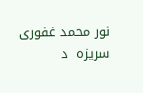نور محمد غفوری سریزه  د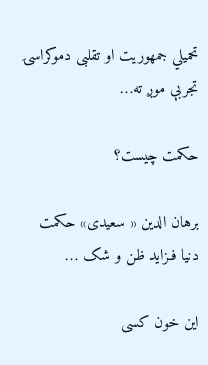تحمیلي جمهوریت او تقلبی دموکراسۍ تجربې موږ ته…

حکمت چیست؟

برهان الدین « سعیدی» حکمت دنیا فـزاید ظن و شک …

این خون کسی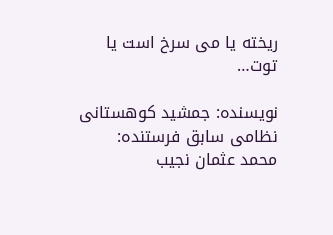ریخته یا می سرخ است یا توت…

نویسنده: جمشید کوهستانی    نظامی سابق فرستنده: محمد عثمان نجیب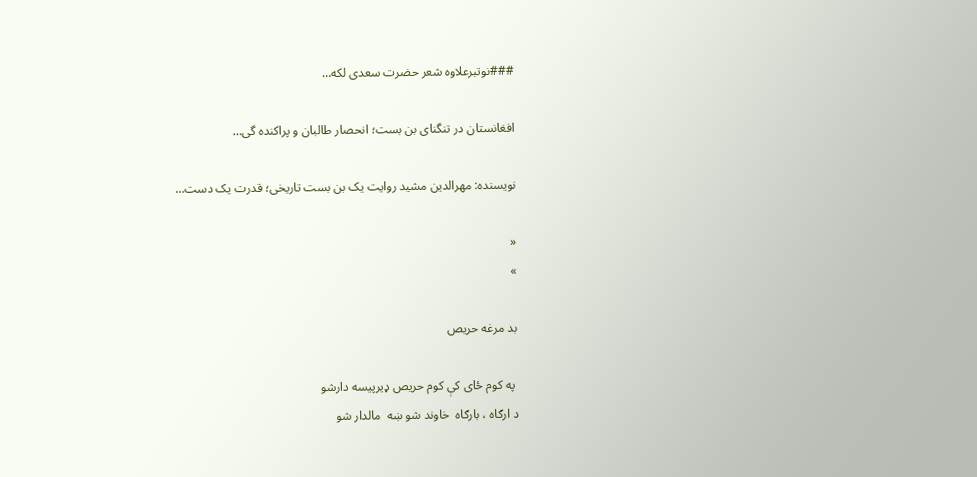###نوتبرعلاوه شعر حضرت سعدی لکه…

افغانستان در تنگنای بن بست؛ انحصار طالبان و پراکنده گی…

نویسنده: مهرالدین مشید روایت یک بن بست تاریخی؛ قدرت یک دست…

«
»

بد مرغه حریص

 په کوم ځای کې کوم حریص ډیرپیسه دارشو
د ارګاه ، بارګاه  خاوند شو ښه  مالدار شو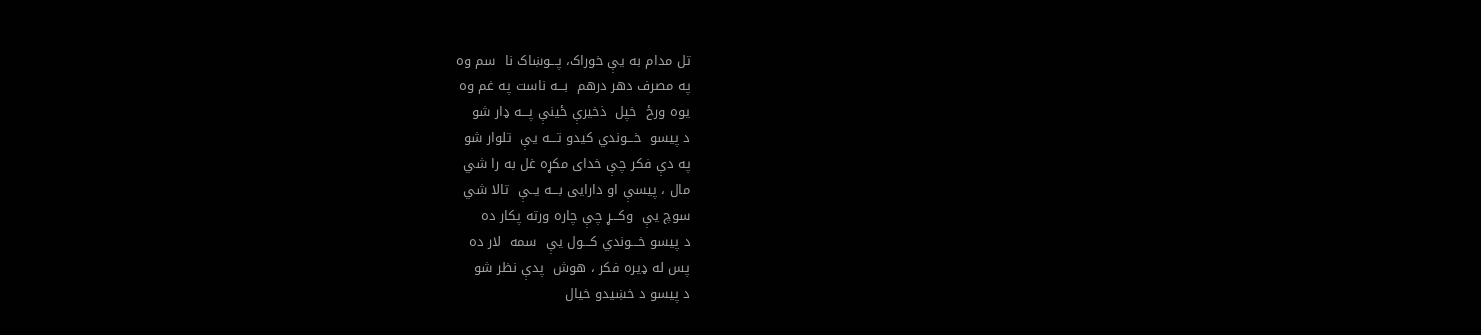تل مدام به يې خوراک، پـــوښاک نا  سم وه
په مصرف دهر درهم  بـــه ناست په غم وه
یوه ورځ  خپل  ذخیرې ځینې پـــه ډار شو
د پیسو  خـــوندي کیدو تـــه یې  تلوار شو
په دې فکر چې خدای مکړه غل به را شي
مال ، پيسې او دارایی بـــه یــې  تالا شي
سوچ یې  وکـــړ چې چاره ورته پکار ده
د پیسو خـــوندي کـــول یې  سمه  لار ده
پس له ډیره فکر ، هوش  پدې نظر شو
د پيسو د خښیدو خیال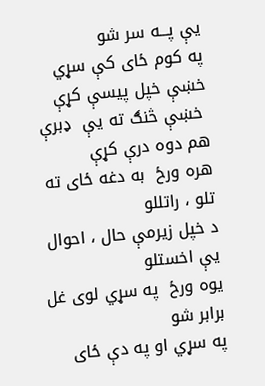یې پـــه سر شو
په کوم ځای کې سړي خښې خپل پیسې کړې
 خښې څنګ ته یې  ډبرې هم دوه درې کړې
هره ورځ  به دغه ځای ته تلو ، راتللو
د خپل زیرمې حال ، احوال  یې اخستلو
یوه ورځ  په سړي لوی غل  برابر شو
په سړي او په دې ځای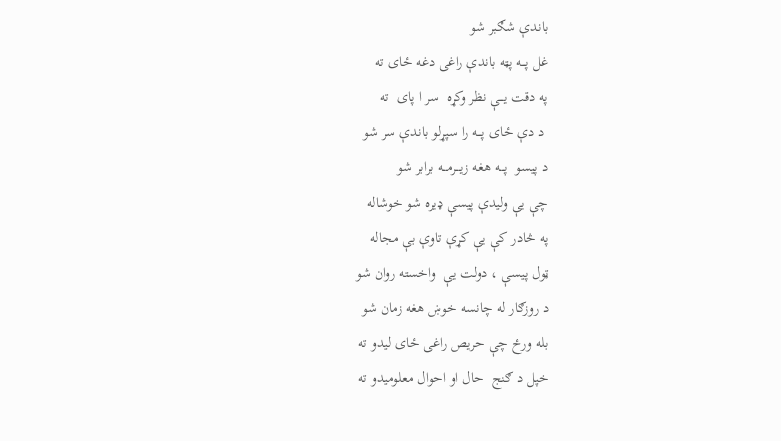باندې شګبر شو
غل پـــه پټه باندې راغی دغه ځای ته
په دقت یـــې نظر وکړه  سر ا پای  ته
 د دې ځای پـــه را سپړلو باندې سر شو
د پیسو  پـــه هغه زیـــرمـــه برابر شو
چې یې ولیدې پيسې ډیره شو خوشاله
په څادر کې یې کړې تاوې بې مجاله
ټول پیسې ، دولت یې  واخسته روان شو
د روزګار له چانسه خوښ هغه زمان شو
بله ورځ چې حریص راغی ځای لیدو ته
خپل د ګنج  حال او احوال معلومیدو ته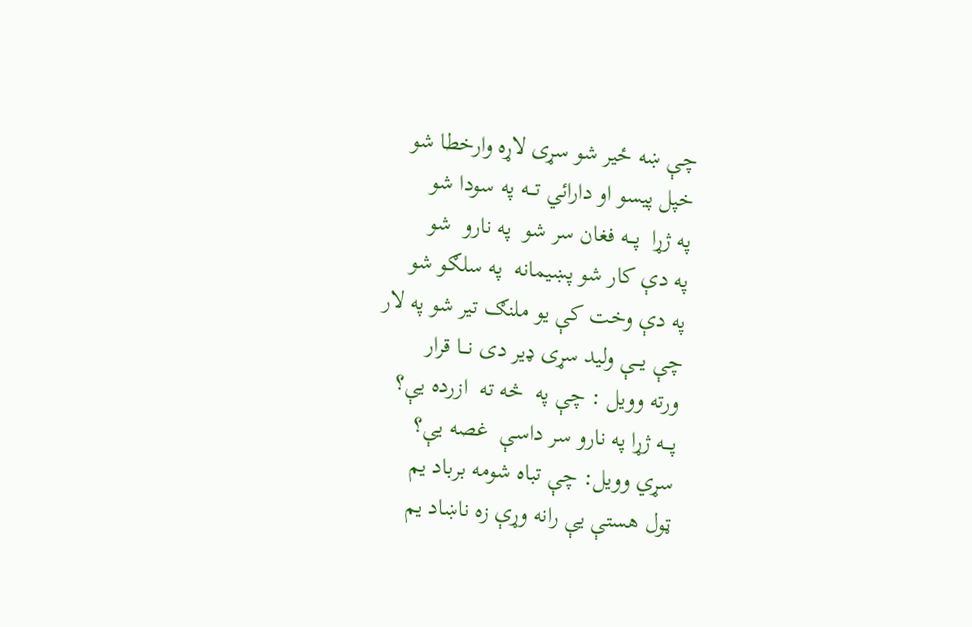چې ښه ځیر شو سړی لاړه وارخطا شو
خپل پيسو او دارائي تـــه په سودا شو
په ژړا  پـــه فغان سر شو  په نارو  شو
په دې کار شو پښیمانه  په سلګو شو
په دې وخت کې یو ملنګ تیر شو په لار
چې یـــې ولید سړی ډیر دی نـــا قرار
ورته وویل : چې په  څه ته  ازرده یې؟
پـــه ژړا په نارو سر داسې  غصه یې؟
سړي وویل: چې تباه شومه برباد یم
ټول هستې یې رانه وړې زه ناښاد یم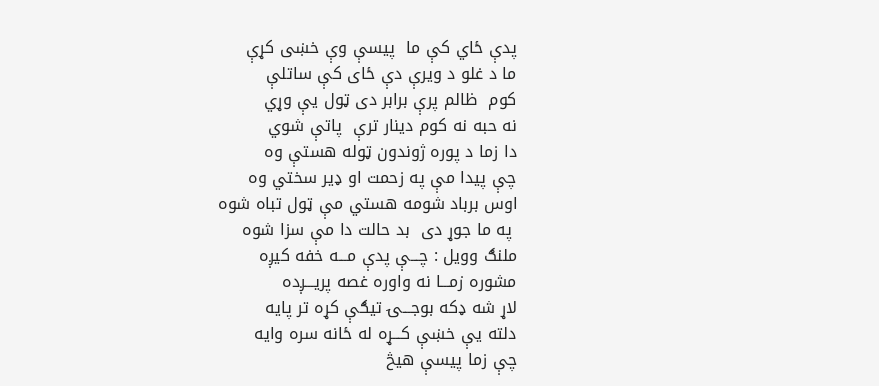پدې ځاي کې ما  پيسې وې خښی کړې
ما د غلو د ویرې دې ځای کې ساتلې
کوم  ظالم پرې برابر دی ټول یې وړي
نه حبه نه کوم دینار ترې  پاتې شوي
دا زما د پوره ژوندون ټوله هستې وه
چې پیدا مې په زحمت او ډیر سختي وه
اوس برباد شومه هستي مې ټول تباه شوه
 په ما جوړ دی  بد حالت دا مې سزا شوه
ملنګ وویل : چـــې پدې مـــه خفه کیږه
مشوره زمـــا نه واوره غصه پریـــږده
لاړ شه ډکه بوجـــۍ تیګې کړه تر پایه
دلته یې خښې کـــړه له ځانه سره وایه
چې زما پیسې هیڅ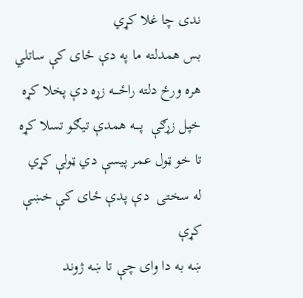ندی چا غلا کړي
بس همدلته ما په دې ځای کې ساتلي
هره ورځ دلته راځـــه زړه دې پخلا کړه
خپل زړګې  پـــه همدې تیګو تسلا کړه
تا خو ټول عمر پيسې دي ټولې کړي
له سختی  دې پدې ځای کې خښې کړې
ښه به دا وای چې تا ښه ژوند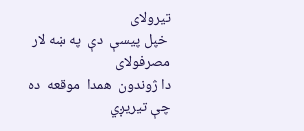تیرولای
 خپل پيسې  دې  په ښه لار مصرفولای
دا ژوندون  همدا  موقعه  ده چې تیریږي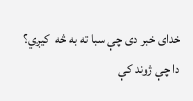خدای خبر دی چې سبا ته به څه  کیږي؟
دا چې ژوند کې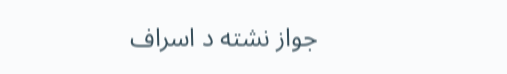جواز نشته د اسراف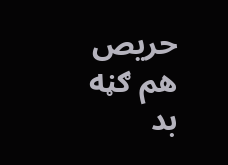حریص هم ګڼه  بد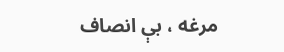مرغه ، بې انصاف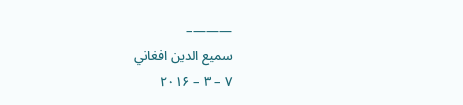———–
سمیع الدین افغاني
۷ – ۳ – ۲۰۱۶